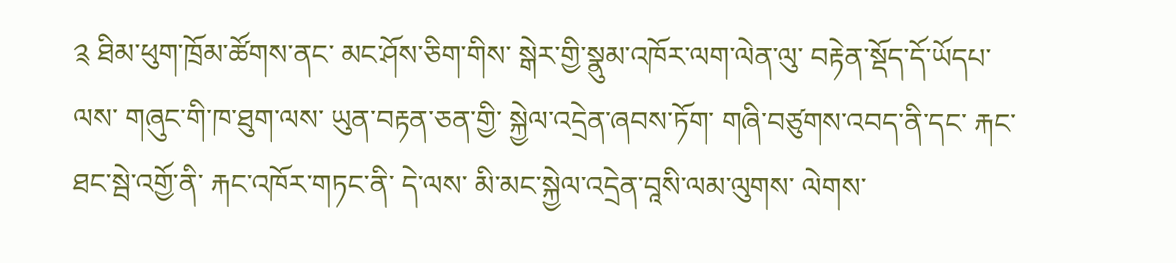༉ ཐིམ་ཕུག་ཁྲོམ་ཚོགས་ནང་ མང་ཤོས་ཅིག་གིས་ སྒེར་གྱི་སྣུམ་འཁོར་ལག་ལེན་ལུ་ བརྟེན་སྡོད་དོ་ཡོདཔ་ལས་ གཞུང་གི་ཁ་ཐུག་ལས་ ཡུན་བརྟན་ཅན་གྱི་ སྐྱེལ་འདྲེན་ཞབས་ཏོག་ གཞི་བཙུགས་འབད་ནི་དང་ རྐང་ཐང་སྦེ་འགྱོ་ནི་ རྐང་འཁོར་གཏང་ནི་ དེ་ལས་ མི་མང་སྐྱེལ་འདྲེན་བཱསི་ལམ་ལུགས་ ལེགས་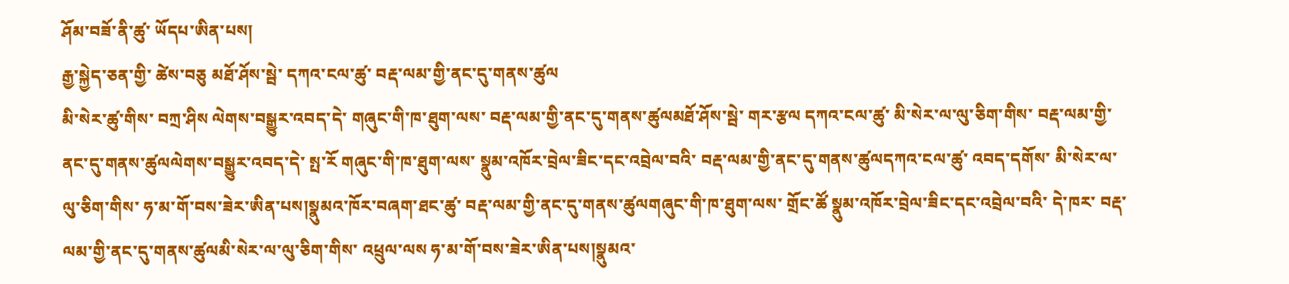ཤོམ་བཟོ་ནི་ཚུ་ ཡོདཔ་ཨིན་པས།
རྒྱ་སྐྱེད་ཅན་གྱི་ ཚེས་བཅུ མཐོ་ཤོས་སྦེ་ དཀའ་ངལ་ཚུ་ བརྡ་ལམ་གྱི་ནང་དུ་གནས་ཚུལ
མི་སེར་ཚུ་གིས་ བཀྲ་ཤིས ལེགས་བསྒྱུར་འབད་དེ་ གཞུང་གི་ཁ་ཐུག་ལས་ བརྡ་ལམ་གྱི་ནང་དུ་གནས་ཚུལམཐོ་ཤོས་སྦེ་ གར་རྩལ དཀའ་ངལ་ཚུ་ མི་སེར་ལ་ལུ་ཅིག་གིས་ བརྡ་ལམ་གྱི་ནང་དུ་གནས་ཚུལལེགས་བསྒྱུར་འབད་དེ་ སྤ་རོ གཞུང་གི་ཁ་ཐུག་ལས་ སྣུམ་འཁོར་བྲེལ་ཟིང་དང་འབྲེལ་བའི་ བརྡ་ལམ་གྱི་ནང་དུ་གནས་ཚུལདཀའ་ངལ་ཚུ་ འབད་དགོས་ མི་སེར་ལ་ལུ་ཅིག་གིས་ ཧ་མ་གོ་བས་ཟེར་ཨིན་པས།སྣུམའ་ཁོར་བཞག་ཐང་ཚུ་ བརྡ་ལམ་གྱི་ནང་དུ་གནས་ཚུལགཞུང་གི་ཁ་ཐུག་ལས་ གྲོང་ཚོ སྣུམ་འཁོར་བྲེལ་ཟིང་དང་འབྲེལ་བའི་ དེ་ཁར་ བརྡ་ལམ་གྱི་ནང་དུ་གནས་ཚུལམི་སེར་ལ་ལུ་ཅིག་གིས་ འཕྲུལ་ལས ཧ་མ་གོ་བས་ཟེར་ཨིན་པས།སྣུམའ་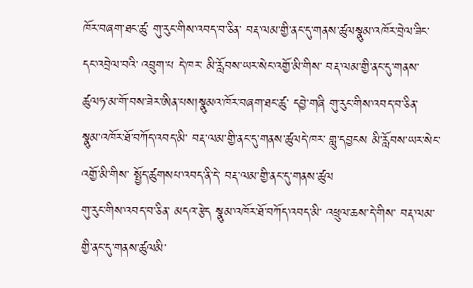ཁོར་བཞག་ཐང་ཚུ་ གུ་རུང་གིས་འབད་བ་ཅིན་ བརྡ་ལམ་གྱི་ནང་དུ་གནས་ཚུལསྣུམ་འཁོར་བྲེལ་ཟིང་དང་འབྲེལ་བའི་ འབྲུག་པ དེ་ཁར་ མི་རློབས་ཡར་སེང་འགྱོ་མི་གིས་ བརྡ་ལམ་གྱི་ནང་དུ་གནས་ཚུལཧ་མ་གོ་བས་ཟེར་ཨིན་པས།སྣུམའ་ཁོར་བཞག་ཐང་ཚུ་ དབྱེ་གཞི གུ་རུང་གིས་འབད་བ་ཅིན་ སྣུམ་འཁོར་ཐོ་བཀོད་འབད་མི་ བརྡ་ལམ་གྱི་ནང་དུ་གནས་ཚུལདེ་ཁར་ གླུ་དབྱངས མི་རློབས་ཡར་སེང་འགྱོ་མི་གིས་ སྤྱོད་ཚུགསཔ་འབད་ནི་དེ་ བརྡ་ལམ་གྱི་ནང་དུ་གནས་ཚུལ
གུ་རུང་གིས་འབད་བ་ཅིན་ མདའ་རྩེད སྣུམ་འཁོར་ཐོ་བཀོད་འབད་མི་ འཕྲུལ་ཆས་དེ་གིས་ བརྡ་ལམ་གྱི་ནང་དུ་གནས་ཚུལམི་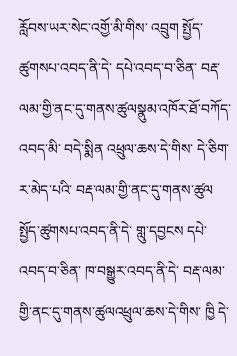རློབས་ཡར་སེང་འགྱོ་མི་གིས་ འབྲུག སྤྱོད་ཚུགསཔ་འབད་ནི་དེ་ དཔེ་འབད་བ་ཅིན་ བརྡ་ལམ་གྱི་ནང་དུ་གནས་ཚུལསྣུམ་འཁོར་ཐོ་བཀོད་འབད་མི་ བདེ་སྨིན འཕྲུལ་ཆས་དེ་གིས་ དེ་ཅིག་ར་མེད་པའི་ བརྡ་ལམ་གྱི་ནང་དུ་གནས་ཚུལ
སྤྱོད་ཚུགསཔ་འབད་ནི་དེ་ གླུ་དབྱངས དཔེ་འབད་བ་ཅིན་ ཁ་བསྒྱུར་འབད་ནི་དེ་ བརྡ་ལམ་གྱི་ནང་དུ་གནས་ཚུལའཕྲུལ་ཆས་དེ་གིས་ ཁྱི དེ་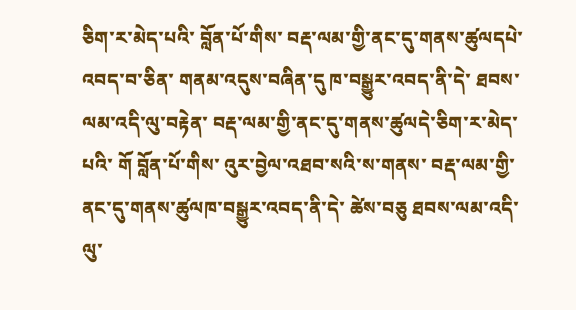ཅིག་ར་མེད་པའི་ བློན་པོ་གིས་ བརྡ་ལམ་གྱི་ནང་དུ་གནས་ཚུལདཔེ་འབད་བ་ཅིན་ གནམ་འདུས་བཞིན་དུ ཁ་བསྒྱུར་འབད་ནི་དེ་ ཐབས་ལམ་འདི་ལུ་བརྟེན་ བརྡ་ལམ་གྱི་ནང་དུ་གནས་ཚུལདེ་ཅིག་ར་མེད་པའི་ གོ བློན་པོ་གིས་ འུར་བྱེལ་འཐབ་སའི་ས་གནས་ བརྡ་ལམ་གྱི་ནང་དུ་གནས་ཚུལཁ་བསྒྱུར་འབད་ནི་དེ་ ཚེས་བཅུ ཐབས་ལམ་འདི་ལུ་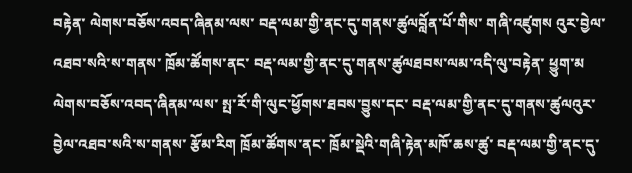བརྟེན་ ལེགས་བཅོས་འབད་ཞིནམ་ལས་ བརྡ་ལམ་གྱི་ནང་དུ་གནས་ཚུལབློན་པོ་གིས་ གཞི་འཛུགས འུར་བྱེལ་འཐབ་སའི་ས་གནས་ ཁྲོམ་ཚོགས་ནང་ བརྡ་ལམ་གྱི་ནང་དུ་གནས་ཚུལཐབས་ལམ་འདི་ལུ་བརྟེན་ ཕྱུག་མ ལེགས་བཅོས་འབད་ཞིནམ་ལས་ སྤ་རོ་གི་ལུང་ཕྱོགས་ཐབས་བྱུས་དང་ བརྡ་ལམ་གྱི་ནང་དུ་གནས་ཚུལའུར་བྱེལ་འཐབ་སའི་ས་གནས་ རྩོམ་རིག ཁྲོམ་ཚོགས་ནང་ ཁྲོམ་སྡེའི་གཞི་རྟེན་མཁོ་ཆས་ཚུ་ བརྡ་ལམ་གྱི་ནང་དུ་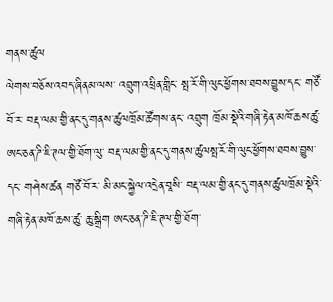གནས་ཚུལ
ལེགས་བཅོས་འབད་ཞིནམ་ལས་ འབྲུག་འཕྲིན་གླིང་ སྤ་རོ་གི་ལུང་ཕྱོགས་ཐབས་བྱུས་དང་ གཙོ་བོ་ར་ བརྡ་ལམ་གྱི་ནང་དུ་གནས་ཚུལཁྲོམ་ཚོགས་ནང་ འབྲུག ཁྲོམ་སྡེའི་གཞི་རྟེན་མཁོ་ཆས་ཚུ་ ཨང་ཅན་ཌི་ཇི་ཊལ་གྱི་ཐོག་ལུ་ བརྡ་ལམ་གྱི་ནང་དུ་གནས་ཚུལསྤ་རོ་གི་ལུང་ཕྱོགས་ཐབས་བྱུས་དང་ གཤེས་ཚན གཙོ་བོ་ར་ མི་མང་སྐྱེལ་འདྲེན་བཱསི་ བརྡ་ལམ་གྱི་ནང་དུ་གནས་ཚུལཁྲོམ་སྡེའི་གཞི་རྟེན་མཁོ་ཆས་ཚུ་ ཆུ་སྒྲིག ཨང་ཅན་ཌི་ཇི་ཊལ་གྱི་ཐོག་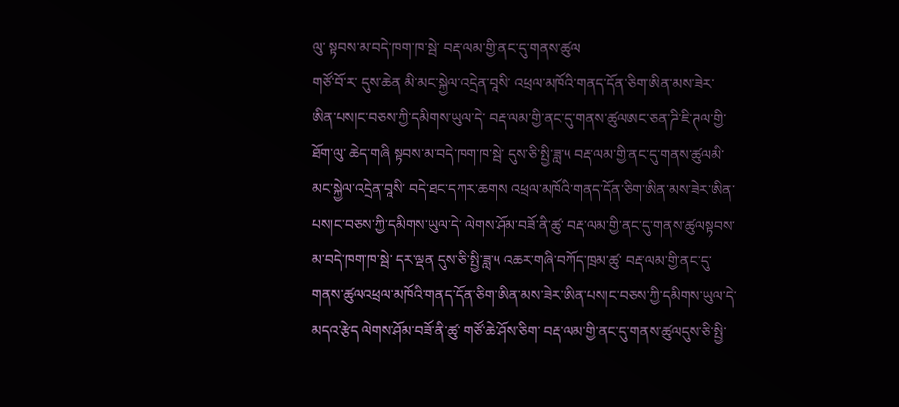ལུ་ སྟབས་མ་བདེ་ཁག་ཁ་སྦེ་ བརྡ་ལམ་གྱི་ནང་དུ་གནས་ཚུལ
གཙོ་བོ་ར་ དུས་ཆེན མི་མང་སྐྱེལ་འདྲེན་བཱསི་ འཕྲལ་མཁོའི་གནད་དོན་ཅིག་ཨིན་མས་ཟེར་ཨིན་པས།ང་བཅས་ཀྱི་དམིགས་ཡུལ་དེ་ བརྡ་ལམ་གྱི་ནང་དུ་གནས་ཚུལཨང་ཅན་ཌི་ཇི་ཊལ་གྱི་ཐོག་ལུ་ ཆེད་གཞི སྟབས་མ་བདེ་ཁག་ཁ་སྦེ་ དུས་ཅི་སྤྱི་ཟླ་༥ བརྡ་ལམ་གྱི་ནང་དུ་གནས་ཚུལམི་མང་སྐྱེལ་འདྲེན་བཱསི་ བདེ་ཐང་དཀར་ཆགས འཕྲལ་མཁོའི་གནད་དོན་ཅིག་ཨིན་མས་ཟེར་ཨིན་པས།ང་བཅས་ཀྱི་དམིགས་ཡུལ་དེ་ ལེགས་ཤོམ་བཟོ་ནི་ཚུ་ བརྡ་ལམ་གྱི་ནང་དུ་གནས་ཚུལསྟབས་མ་བདེ་ཁག་ཁ་སྦེ་ དར་ལྡན དུས་ཅི་སྤྱི་ཟླ་༥ འཆར་གཞི་བཀོད་ཁྲམ་ཚུ་ བརྡ་ལམ་གྱི་ནང་དུ་གནས་ཚུལའཕྲལ་མཁོའི་གནད་དོན་ཅིག་ཨིན་མས་ཟེར་ཨིན་པས།ང་བཅས་ཀྱི་དམིགས་ཡུལ་དེ་ མདའ་རྩེད ལེགས་ཤོམ་བཟོ་ནི་ཚུ་ གཙོ་ཆེ་ཤོས་ཅིག་ བརྡ་ལམ་གྱི་ནང་དུ་གནས་ཚུལདུས་ཅི་སྤྱི་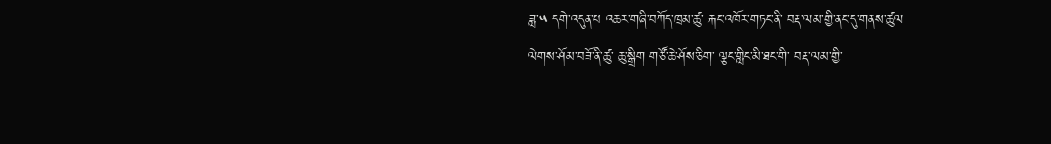ཟླ་༥ དགེ་འདུན་པ འཆར་གཞི་བཀོད་ཁྲམ་ཚུ་ རྐང་འཁོར་གཏང་ནི་ བརྡ་ལམ་གྱི་ནང་དུ་གནས་ཚུལ
ལེགས་ཤོམ་བཟོ་ནི་ཚུ་ ཆུ་སྒྲིག གཙོ་ཆེ་ཤོས་ཅིག་ ལྕང་གླིང་མི་ཐང་གི་ བརྡ་ལམ་གྱི་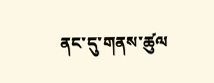ནང་དུ་གནས་ཚུལ